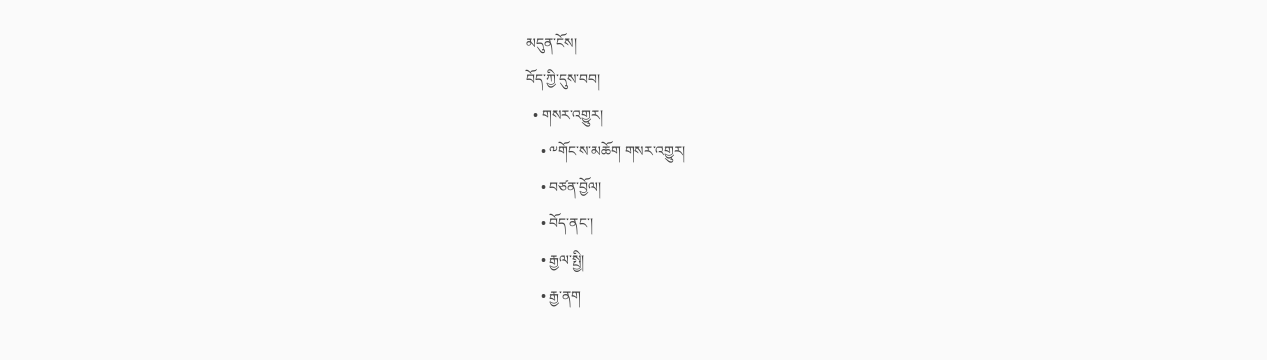མདུན་ངོས།
བོད་ཀྱི་དུས་བབ།
  • གསར་འགྱུར།
    • ༸གོང་ས་མཆོག གསར་འགྱུར།
    • བཙན་བྱོལ།
    • བོད་ནང་།
    • རྒྱལ་སྤྱི།
    • རྒྱ་ནག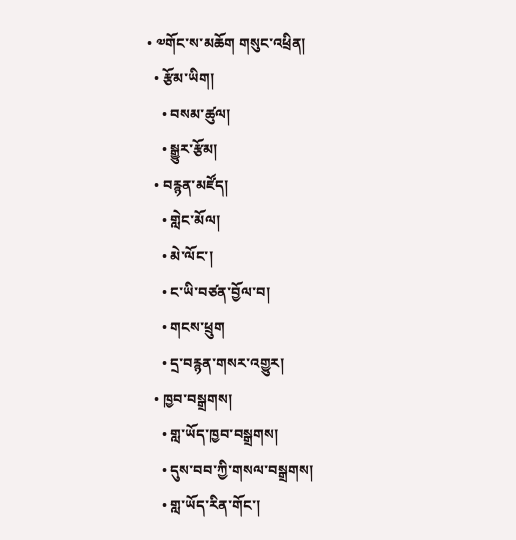• ༧གོང་ས་མཆོག གསུང་འཕྲིན།
  • རྩོམ་ཡིག།
    • བསམ་ཚུལ།
    • སྒྱུར་རྩོམ།
  • བརྙན་མཛོད།
    • གླེང་མོལ།
    • མེ་ལོང་།
    • ང་ཡི་བཙན་བྱོལ་བ།
    • གངས་ཕྲུག
    • དྲ་བརྙན་གསར་འགྱུར།
  • ཁྱབ་བསྒྲགས།
    • གླ་ཡོད་ཁྱབ་བསྒྲགས།
    • དུས་བབ་ཀྱི་གསལ་བསྒྲགས།
    • གླ་ཡོད་རིན་གོང་།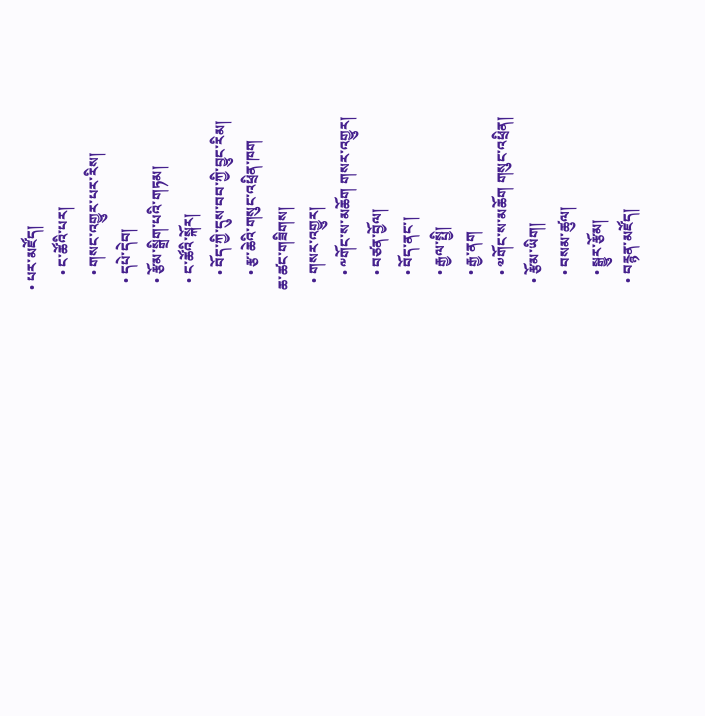• པར་མཛོད།
    • ང་ཚོའི་པར།
    • གསང་འགྱུར་པར་རིས།
  • དཔེ་དེབ།
  • རྩོམ་སྒྲིག་པའི་གཏམ།
  • ང་ཚོའི་སྐོར།
    • བོད་ཀྱི་དུས་བབ་ཀྱི་བྱུང་རིམ།
    • རྩ་ཆེའི་གསུང་འཕྲིན་ཁག
ཆ་ཚང་གཟིགས།
  • གསར་འགྱུར།
    • ༸གོང་ས་མཆོག གསར་འགྱུར།
    • བཙན་བྱོལ།
    • བོད་ནང་།
    • རྒྱལ་སྤྱི།
    • རྒྱ་ནག
    • ༧གོང་ས་མཆོག གསུང་འཕྲིན།
  • རྩོམ་ཡིག།
    • བསམ་ཚུལ།
    • སྒྱུར་རྩོམ།
  • བརྙན་མཛོད།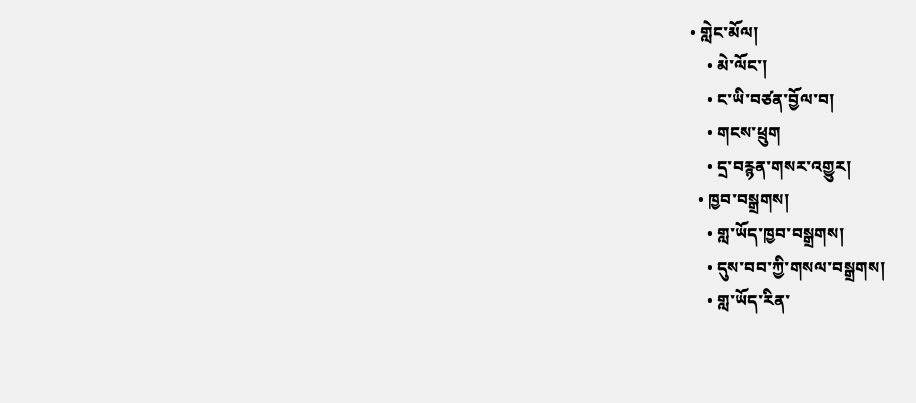• གླེང་མོལ།
    • མེ་ལོང་།
    • ང་ཡི་བཙན་བྱོལ་བ།
    • གངས་ཕྲུག
    • དྲ་བརྙན་གསར་འགྱུར།
  • ཁྱབ་བསྒྲགས།
    • གླ་ཡོད་ཁྱབ་བསྒྲགས།
    • དུས་བབ་ཀྱི་གསལ་བསྒྲགས།
    • གླ་ཡོད་རིན་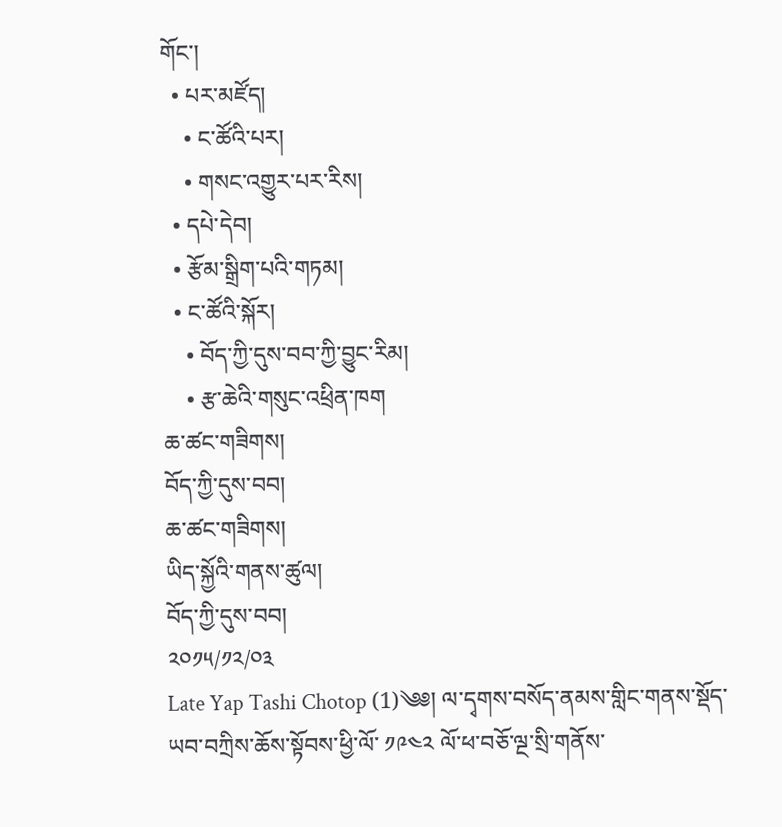གོང་།
  • པར་མཛོད།
    • ང་ཚོའི་པར།
    • གསང་འགྱུར་པར་རིས།
  • དཔེ་དེབ།
  • རྩོམ་སྒྲིག་པའི་གཏམ།
  • ང་ཚོའི་སྐོར།
    • བོད་ཀྱི་དུས་བབ་ཀྱི་བྱུང་རིམ།
    • རྩ་ཆེའི་གསུང་འཕྲིན་ཁག
ཆ་ཚང་གཟིགས།
བོད་ཀྱི་དུས་བབ།
ཆ་ཚང་གཟིགས།
ཡིད་སྐྱོའི་གནས་ཚུལ།
བོད་ཀྱི་དུས་བབ།
༢༠༡༥/༡༢/༠༣
Late Yap Tashi Chotop (1)༄༅། ལ་དྭགས་བསོད་ནམས་གླིང་གནས་སྡོད་ཡབ་བཀྲིས་ཆོས་སྟོབས་ཕྱི་ལོ་ ༡༩༤༢ ལོ་ཕ་བཅོ་ལྔ་སྲི་གནོས་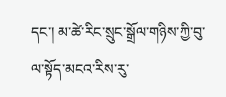དང་། མ་ཚེ་རིང་སྲུང་སྒྲོལ་གཉིས་ཀྱི་བུ་ལ་སྟོད་མངའ་རིས་རུ་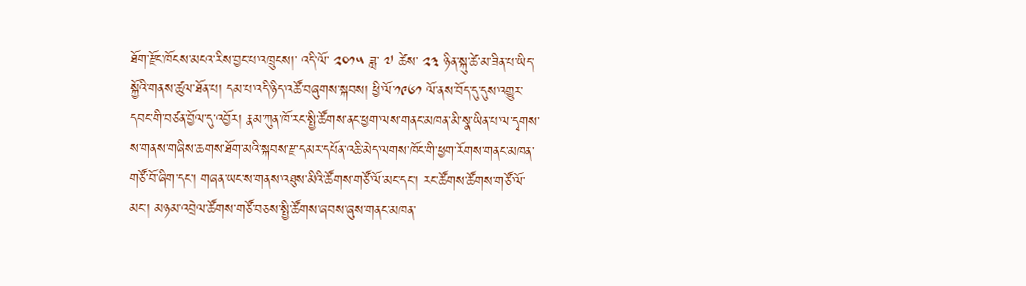ཐོག་རྫོང་ཁོངས་མངའ་རིས་བྱང་པ་འཁྲུངས།་ འདི་ལོ་ ༢༠༡༥ ཟླ་ ༧ ཚེས་ ༢༣ ཉིན་སྐུ་ཚེ་མ་ཟིན་པ་ཡིད་སྐྱོའི་གནས་ཚུལ་ཐོན་པ། དམ་པ་འདི་ཉིད་འཚོ་བཞུགས་སྐབས། ཕྱི་ལོ་༡༩༦༡ ལོ་ནས་བོད་དུ་དུས་འགྱུར་དབང་གི་བཙན་བྱོལ་དུ་འབྱོར། རྣམ་ཀུན་ཁོ་རང་སྤྱི་ཚོགས་ནང་ཕྱག་ལས་གནང་མཁན་མི་སྣ་ཡིན་པ་ལ་དྭགས་ས་གནས་གཞིས་ཆགས་ཐོག་མའི་སྐབས་རྫ་དམར་དཔོན་འཆི་མེད་ལགས་ཁོང་གི་ཕྱག་རོགས་གནང་མཁན་གཙོ་བོ་ཞིག་དང་། གཞན་ཡང་ས་གནས་འཐུས་མིའི་ཚོགས་གཙོ་ལོ་མང་དང་། རང་ཚོགས་ཚོགས་གཙོ་ལོ་མང་། མཉམ་འབྲེལ་ཚོགས་གཙོ་བཅས་སྤྱི་ཚོགས་ཞབས་ཞུས་གནང་མཁན་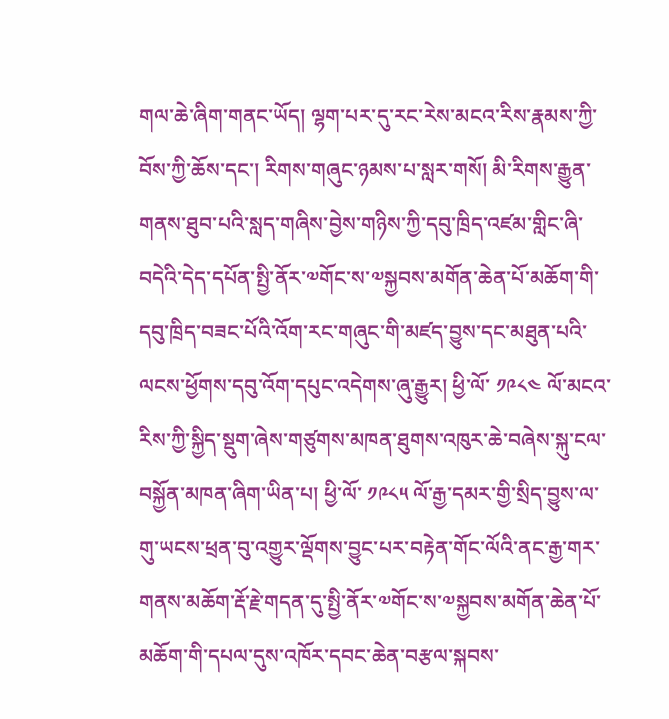གལ་ཆེ་ཞིག་གནང་ཡོད། ལྷག་པར་དུ་རང་རེས་མངའ་རིས་རྣམས་ཀྱི་བོས་ཀྱི་ཆོས་དང་། རིགས་གཞུང་ཉམས་པ་སླར་གསོ། མི་རིགས་རྒྱུན་གནས་ཐུབ་པའི་སླད་གཞིས་བྱེས་གཉིས་ཀྱི་དབུ་ཁྲིད་འཛམ་གླིང་ཞི་བདེའི་དེད་དཔོན་སྤྱི་ནོར་༧གོང་ས་༧སྐྱབས་མགོན་ཆེན་པོ་མཆོག་གི་དབུ་ཁྲིད་བཟང་པོའི་འོག་རང་གཞུང་གི་མཛད་བྱུས་དང་མཐུན་པའི་ལངས་ཕྱོགས་དབུ་འོག་དཔུང་འདེགས་ཞུ་རྒྱུར། ཕྱི་ལོ་ ༡༩༨༤ ལོ་མངའ་རིས་ཀྱི་སྐྱིད་སྡུག་ཞེས་གཙུགས་མཁན་ཐུགས་འཁུར་ཆེ་བཞེས་སྐུ་ངལ་བསྐྱོན་མཁན་ཞིག་ཡིན་པ། ཕྱི་ལོ་ ༡༩༨༥ ལོ་རྒྱ་དམར་གྱི་སྲིད་བྱུས་ལ་གུ་ཡངས་ཕྲན་བུ་འགྱུར་ལྡོགས་བྱུང་པར་བརྟེན་གོང་ལོའི་ནང་རྒྱ་གར་གནས་མཆོག་རྡོ་རྗེ་གདན་དུ་སྤྱི་ནོར་༧གོང་ས་༧སྐྱབས་མགོན་ཆེན་པོ་མཆོག་གི་དཔལ་དུས་འཁོར་དབང་ཆེན་བརྩལ་སྐབས་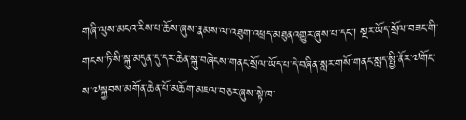གཞི་ལུས་མངའ་རིས་པ་ཆོས་ཞུས་རྣམས་ལ་འཐུག་འཕྲད་མཐུནའགྱུར་ཞུས་པ་དང་། སྔར་ཡོད་སྲོལ་བཟང་གི་གངས་ཏི་སི་སྐུ་མདུན་དུ་དར་ཆེན་སྐུ་བཞེངས་གནང་སྲོལ་ཡོད་པ་དེ་བཞིན་སླར་གསོ་གནང་སླད་སྤྱི་ནོར་༧གོང་ས་༧སྐྱབས་མགོན་ཆེན་པོ་མཆོག་མཇལ་བཅར་ཞུས་སྟེ་ཁ་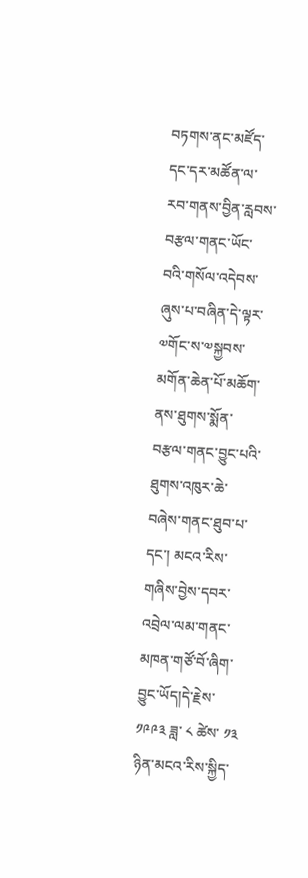བཏགས་ནང་མཛོད་དང་དར་མཚོན་ལ་རབ་གནས་བྱིན་རླབས་བརྩལ་གནང་ཡོང་བའི་གསོལ་འདེབས་ཞུས་པ་བཞིན་དེ་ལྟར་༧གོང་ས་༧སྐྱབས་མགོན་ཆེན་པོ་མཆོག་ནས་ཐུགས་སྨོན་བརྩལ་གནང་བྱུང་པའི་ཐུགས་འཁུར་ཆེ་བཞེས་གནང་ཐུབ་པ་དང་། མངའ་རིས་གཞིས་བྱེས་དབར་འབྲེལ་ལམ་གནང་མཁན་གཙོ་བོ་ཞིག་བྱུང་ཡོད།དེ་རྗེས་ ༡༩༩༣ ཟླ་ ༨ ཚེས་ ༡༣ ཉིན་མངའ་རིས་སྐྱིད་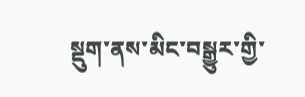སྡུག་ནས་མིང་བསྒྱུར་གྱི་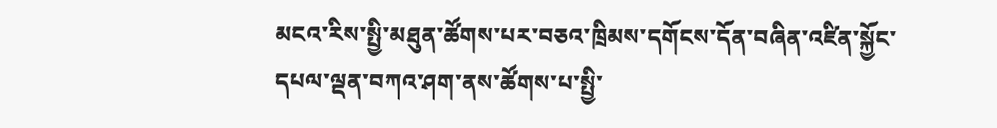མངའ་རིས་སྤྱི་མཐུན་ཚོགས་པར་བཅའ་ཁྲིམས་དགོངས་དོན་བཞིན་འཛིན་སྐྱོང་དཔལ་ལྡན་བཀའ་ཤག་ནས་ཚོགས་པ་སྤྱི་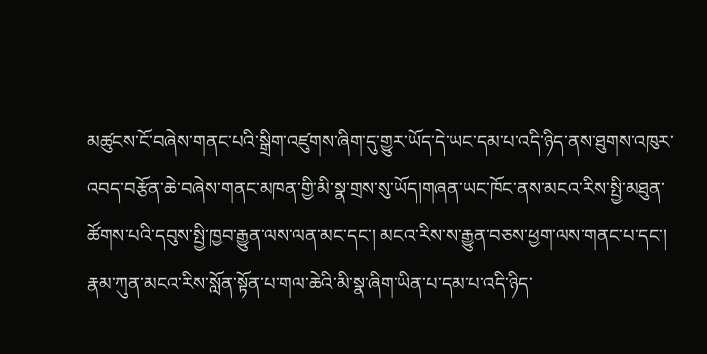མཚུངས་ངོ་བཞེས་གནང་པའི་སྒྲིག་འཛུགས་ཞིག་དུ་གྱུར་ཡོད་དེ་ཡང་དམ་པ་འདི་ཉིད་ནས་ཐུགས་འཁུར་འབད་བརྩོན་ཆེ་བཞེས་གནང་མཁན་གྱི་མི་སྣ་གྲས་སུ་ཡོད།གཞན་ཡང་ཁོང་ནས་མངའ་རིས་སྤྱི་མཐུན་ཚོགས་པའི་དབུས་སྤྱི་ཁྱབ་རྒྱུན་ལས་ལན་མང་དང་། མངའ་རིས་ས་རྒྱུན་བཅས་ཕྱག་ལས་གནང་པ་དང་། རྣམ་ཀུན་མངའ་རིས་སློན་སྟོན་པ་གལ་ཆེའི་མི་སྣ་ཞིག་ཡིན་པ་དམ་པ་འདི་ཉིད་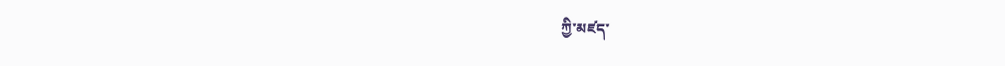ཀྱི་མཛད་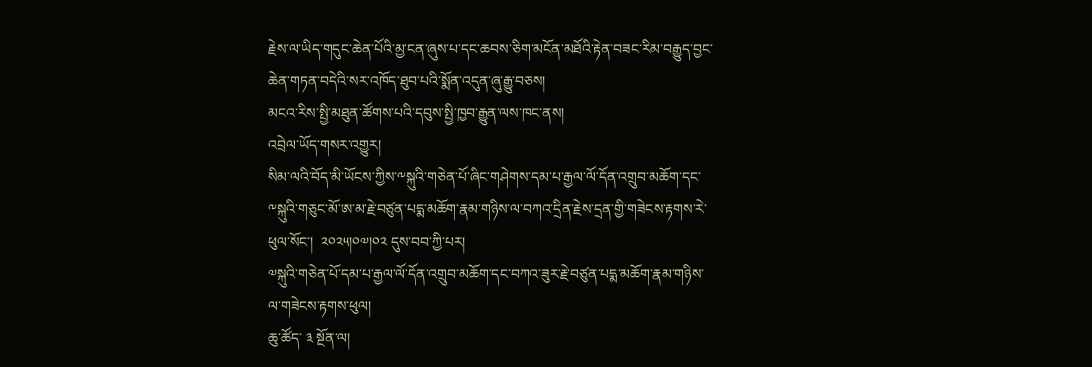རྗེས་ལ་ཡིད་གདུང་ཆེན་པོའི་མྱ་ངན་ཞུས་པ་དང་ཆབས་ཅིག་མངོན་མཐོའི་རྟེན་བཟང་རིམ་བརྒྱུད་བྱང་ཆེན་གཏན་བདེའི་སར་འཁོད་ཐུབ་པའི་སྨོན་འདུན་ཞུ་རྒྱུ་བཅས།
མངའ་རིས་སྤྱི་མཐུན་ཚོགས་པའི་དབུས་སྤྱི་ཁྱབ་རྒྱུན་ལས་ཁང་ནས།
འབྲེལ་ཡོད་གསར་འགྱུར།
སིམ་ལའི་བོད་མི་ཡོངས་ཀྱིས་༸སྐུའི་གཅེན་པོ་ཞིང་གཤེགས་དམ་པ་རྒྱལ་ལོ་དོན་འགྲུབ་མཆོག་དང་༸སྐུའི་གཅུང་མོ་ཨ་མ་རྗེ་བཙུན་པདྨ་མཆོག་རྣམ་གཉིས་ལ་བཀའ་དྲིན་རྗེས་དྲན་གྱི་གཟེངས་རྟགས་རེ་ཕུལ་སོང་།  ༢༠༢༥།༠༧།༠༢ དུས་བབ་ཀྱི་པར།
༧སྐུའི་གཅེན་པོ་དམ་པ་རྒྱལ་ལོ་དོན་འགྲུབ་མཆོག་དང་བཀའ་ཟུར་རྗེ་བཙུན་པདྨ་མཆོག་རྣམ་གཉིས་ལ་གཟེངས་རྟགས་ཕུལ།
ཆུ་ཚོད་ ༣ སྔོན་ལ།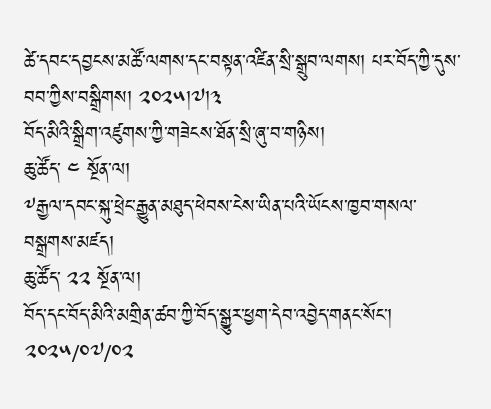ཚེ་དབང་དབྱངས་མཚོ་ལགས་དང་བསྟན་འཛིན་སྲི་སྒྲུབ་ལགས། པར་བོད་ཀྱི་དུས་བབ་ཀྱིས་བསྒྲིགས། ༢༠༢༥།༧།༣
བོད་མིའི་སྒྲིག་འཛུགས་ཀྱི་གཟེངས་ཐོན་སྲི་ཞུ་བ་གཉིས།
ཆུ་ཚོད་ ༤ སྔོན་ལ།
༸རྒྱལ་དབང་སྐུ་ཕྲེང་རྒྱུན་མཐུད་ཕེབས་ངེས་ཡིན་པའི་ཡོངས་ཁྱབ་གསལ་བསྒྲགས་མཛད།
ཆུ་ཚོད་ ༢༢ སྔོན་ལ།
བོད་དང་བོད་མིའི་མགྲིན་ཚབ་ཀྱི་བོད་སྒྱུར་ཕྱག་དེབ་འབྱེད་གནང་སོང་།
༢༠༢༥/༠༧/༠༢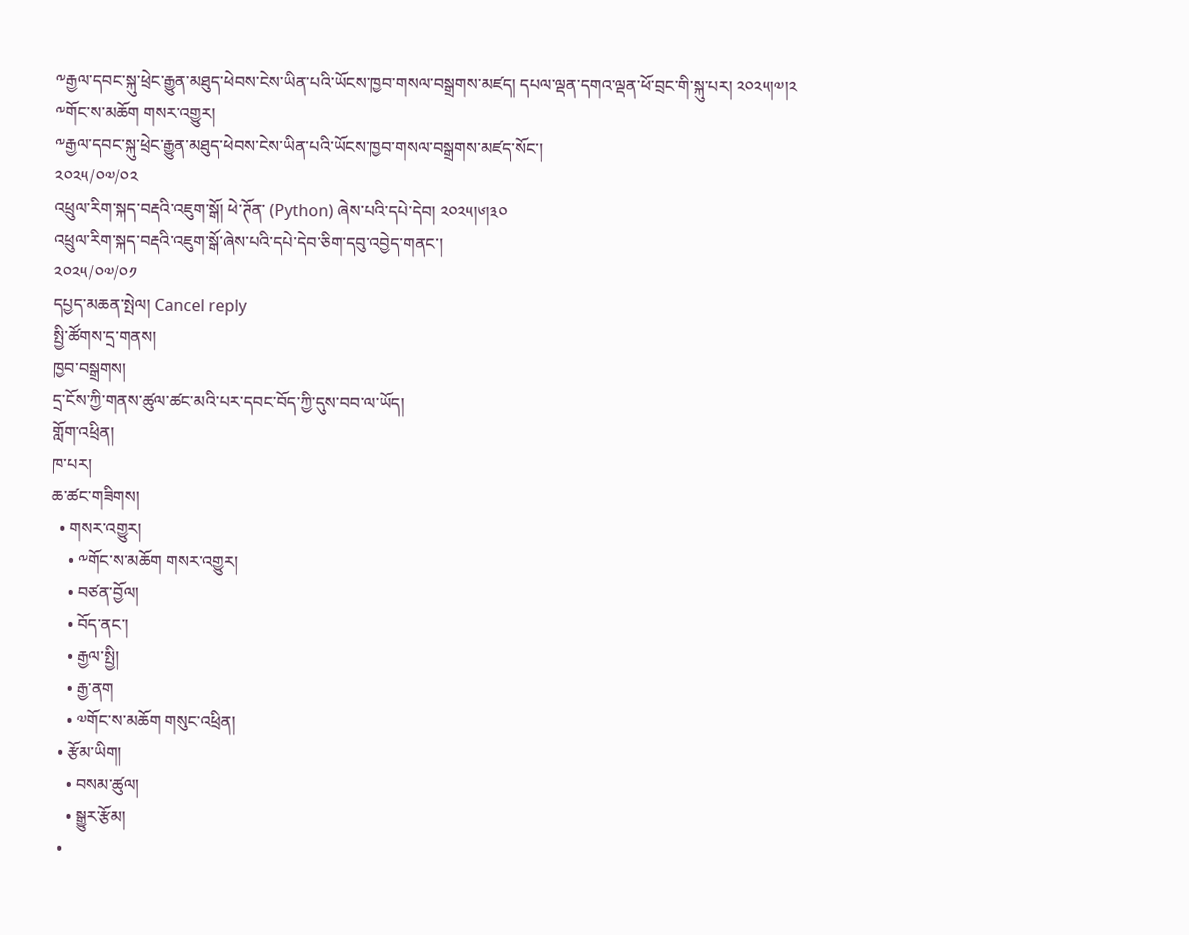༸རྒྱལ་དབང་སྐུ་ཕྲེང་རྒྱུན་མཐུད་ཕེབས་ངེས་ཡིན་པའི་ཡོངས་ཁྱབ་གསལ་བསྒྲགས་མཛད། དཔལ་ལྡན་དགའ་ལྡན་ཕོ་བྲང་གི་སྐུ་པར། ༢༠༢༥།༧།༢
༸གོང་ས་མཆོག གསར་འགྱུར།
༸རྒྱལ་དབང་སྐུ་ཕྲེང་རྒྱུན་མཐུད་ཕེབས་ངེས་ཡིན་པའི་ཡོངས་ཁྱབ་གསལ་བསྒྲགས་མཛད་སོང་།
༢༠༢༥/༠༧/༠༢
འཕྲུལ་རིག་སྐད་བརྡའི་འཇུག་སྒོ། ཕེ་ཊོན་ (Python) ཞེས་པའི་དཔེ་དེབ། ༢༠༢༥།༦།༣༠
འཕྲུལ་རིག་སྐད་བརྡའི་འཇུག་སྒོ་ཞེས་པའི་དཔེ་དེབ་ཅིག་དབུ་འབྱེད་གནང་།
༢༠༢༥/༠༧/༠༡
དཔྱད་མཆན་སྤེལ། Cancel reply
སྤྱི་ཚོགས་དྲ་གནས།
ཁྱབ་བསྒྲགས།
དྲ་ངོས་ཀྱི་གནས་ཚུལ་ཚང་མའི་པར་དབང་བོད་ཀྱི་དུས་བབ་ལ་ཡོད།
གློག་འཕྲིན།
ཁ་པར།
ཆ་ཚང་གཟིགས།
  • གསར་འགྱུར།
    • ༸གོང་ས་མཆོག གསར་འགྱུར།
    • བཙན་བྱོལ།
    • བོད་ནང་།
    • རྒྱལ་སྤྱི།
    • རྒྱ་ནག
    • ༧གོང་ས་མཆོག གསུང་འཕྲིན།
  • རྩོམ་ཡིག།
    • བསམ་ཚུལ།
    • སྒྱུར་རྩོམ།
  •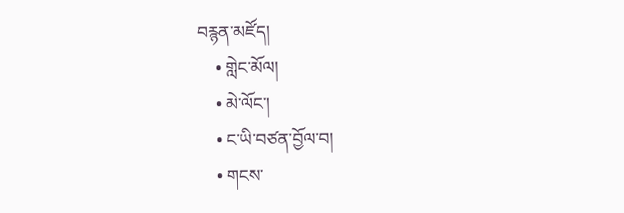བརྙན་མཛོད།
    • གླེང་མོལ།
    • མེ་ལོང་།
    • ང་ཡི་བཙན་བྱོལ་བ།
    • གངས་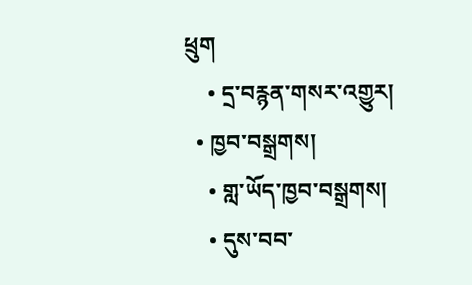ཕྲུག
    • དྲ་བརྙན་གསར་འགྱུར།
  • ཁྱབ་བསྒྲགས།
    • གླ་ཡོད་ཁྱབ་བསྒྲགས།
    • དུས་བབ་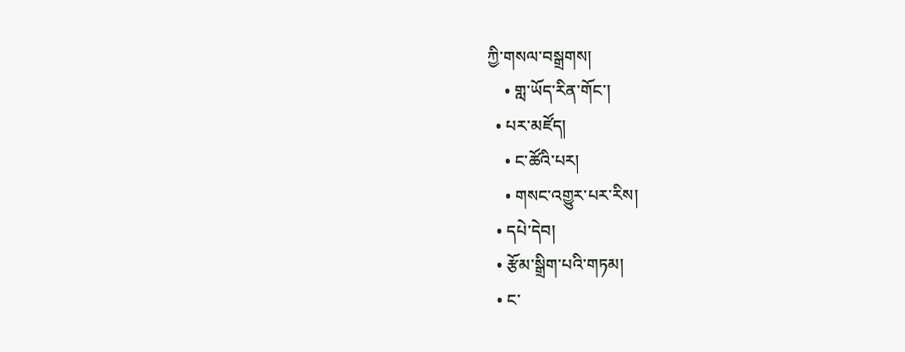ཀྱི་གསལ་བསྒྲགས།
    • གླ་ཡོད་རིན་གོང་།
  • པར་མཛོད།
    • ང་ཚོའི་པར།
    • གསང་འགྱུར་པར་རིས།
  • དཔེ་དེབ།
  • རྩོམ་སྒྲིག་པའི་གཏམ།
  • ང་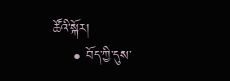ཚོའི་སྐོར།
    • བོད་ཀྱི་དུས་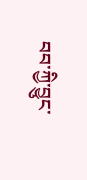བབ་ཀྱི་བྱུང་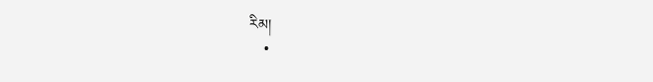རིམ།
    •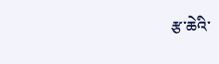རྩ་ཆེའི་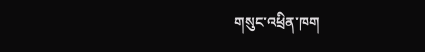གསུང་འཕྲིན་ཁག